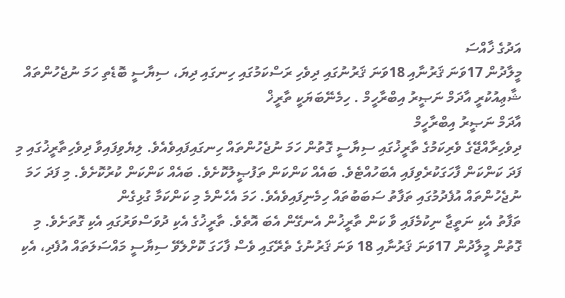އަދުގެ ޚާއްސަ
މީލާދުން 17ވަނަ ޤަރުނާއި 18ވަނަ ޤަރުނުގައި ދިވެހި ރަސްކަމުގައި ހިނގައި ދިޔަ، ސިޔާސީ ބޮޑެތި ހަމަ ނުޖެހުންތައް
ޝާޢިއުކުރީ އާދަމް ނަޞީރު އިބްރާހީމް . ހިމެނޭބަޔަކީ ތާރީޚް
އާދަމް ނަޞީރު އިބްރާހީމް
ދިވެހިރާއްޖޭގެ ވެރިކަމުގެ ތާރީޚުގައި ސިޔާސީ ގޮތުން ހަމަ ނުޖެހުންތައް ހިނގައިފައިވެއެވެ. ލިޔެވިފައިވާ ދިވެހިތާރީޚުގައި މި ފަދަ ކަންކަން ފާހަގަކުރެވިފައި އެބަހުއްޓެވެ. ބައެއް ކަންކަން ތަފުޞީލުކޮށެވެ. ބައެއް ކަންކަން ކުރުކޮށެވެ. މި ފަދަ ހަމަ ނުޖެހުންތައް އުފެދުމުގައި ތަފާތު ސަބަބުތައް ހިމެނިފައިވެއެވެ. ހަމަ އެހެންމެ މި ކަންކަމާ ގުޅިގެން
ތަފާތު އެކި ނަތީޖާ ނިކުމެފައި ވާ ކަން ތާރީޚުން އެނގޭން އެބަ އޮތެވެ. ތާރީޚުގެ އެކި ދުވަސްވަރުގައި އެކި ގޮތަށެވެ. މި ގޮތުން މީލާދުން 17ވަނަ ޤަރުނާއި 18 ވަނަ ޤަރުނުގެ ތެރޭގައި ވެސް ފާހަގަ ކޮށްލެވޭ ސިޔާސީ މައްސަލަތައް އުފެދި، އެކި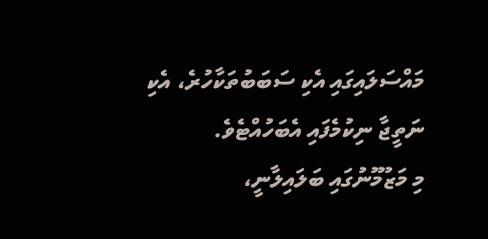މައްސަލައިގައި އެކި ސަބަބުތަކާހުރެ، އެކި  ނަތީޖާ ނިކުމެފައި އެބަހުއްޓެވެ.
މި މަޒުމޫނުގައި ބަލައިލާނީ،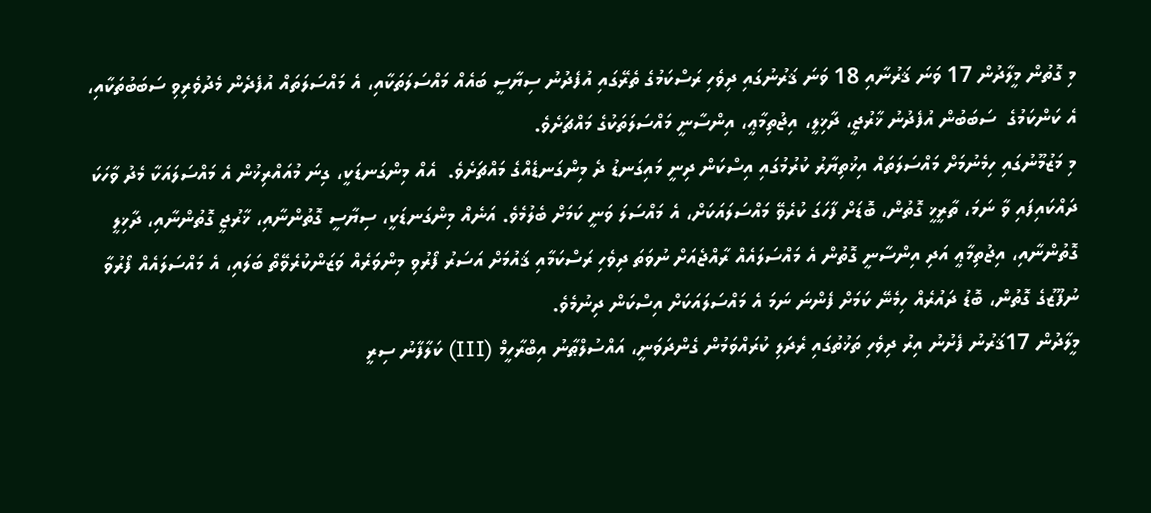މި ގޮތުން މީލާދުން 17 ވަނަ ޤަރުނާއި 18 ވަނަ ޤަރުނުގައި ދިވެހި ރަސްކަމުގެ ތެރޭގައި އުފެދުނު ސިޔާސީ ބައެއް މައްސަލަތަކާއި، އެ މައްސަލަތައް އުފެދެން މެދުވެރިވި ސަބަބުތަކާއި، އެ ކަންކަމުގެ  ސަބަބުން އުފެދުނު ޚާރުޖީ، ދާޚިލީ، އިޖުތިމާޢީ، އިންސާނީ މައްސަލަތަކުގެ މައްޗަށެވެ.
މި މަޒުމޫނުގައި ހިމެނުމަށް މައްސަލަތައް އިޚުތިޔާރު ކުރުމުގައި އިސްކަން ދިނީ މައިގަނޑު ދެ މިންގަނޑެއްގެ މައްޗަށެވެ.  އެއް މިންގަނޑަކީ، ގިނަ މުއައްރިޚުން އެ މައްސަލައަކާ މެދު ވާހަކަ ދައްކައިފައި ވާ ނަމަ، ތާރީޚީ ގޮތުން، ބޮޑަށް ފާހަގަ ކުރެވޭ މައްސަލައަކަށް، އެ މައްސަލަ ވަނީ ކަމަށް ބެލުމެވެ. އަނެއް މިންގަނޑަކީ، ސިޔާސީ ގޮތުންނާއި، ޚާރުޖީ ގޮތުންނާއި، ދާޚިލީ ގޮތުންނާއި، އިޖުތިމާޢީ އަދި އިންސާނީ ގޮތުން އެ މައްސަލައެއް ރާއްޖެއަށް ނުވަތަ ދިވެހި ރަސްކަމާއި ޤައުމަށް އަސަރު ފޯރުވި މިންވަރެއް ވަޒަންކުރެވޭތޯ ބަލައި، އެ މައްސަލައެއް ފޯރުވާ ނުފޫޒުގެ ގޮތުން، ބޮޑު ދައުރެއް ހިމެނޭ ކަމަށް ފެންނަ ނަމަ އެ މައްސަލައަކަށް އިސްކަން ދިނުމެވެ.
މީލާދުން 17ޤަރުނު ފެށުނު އިރު ދިވެހި ތަޚުތުގައި ރެދަލި ކުރައްވަމުން ގެންދަވަނީ، އައްސުލްޠާނު އިބްރާހީމް (III) ކަލާފާނު ސިރީ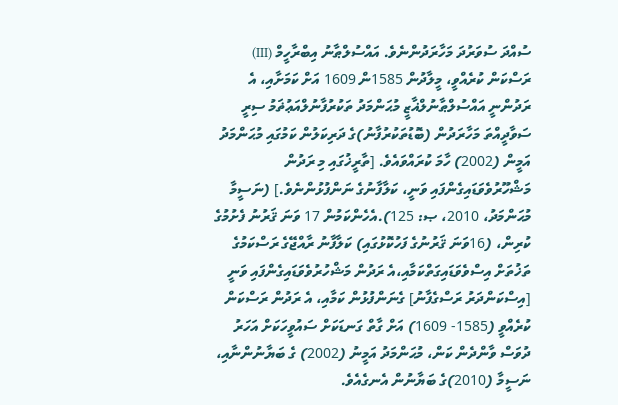ސުއްދަ ސުވަރުދަ މަހާރަދުންނެވެ. އައްސުލްޠާނު އިބްރާހީމް (III) ރަސްކަން ކުރެއްވީ، މީލާދުން 1585ން 1609 އަށް ކަމަށާއި، އެ  ރަދުންނީ އައްސުލްޠާނުލްޣާޒީ މުޙަންމަދު ތަކުރުފާނުލްއަޢުޡަމު ސިރީ ސަވާދީއްތަ މަހާރަދުން (ބޮޑުތަކުރުފާނު)ގެ ދަރިކަލުން ކަމުގައި މުޙަންމަދު އަމީން (2002) ހާމަ ކުރައްވައެވެ. [ތާރީޚުގައި މި ރަދުން މަޝްހޫރުވެވަޑައިގެންފައި ވަނީ، ކަލާފާނުގެ ނަންފުޅުންނެވެ.] (ނަސީމާ މުޙަންމަދު، 2010، ޞ: 125).އެހެންކަމުން 17 ވަނަ ޤަރުނު ފެށުމުގެ ކުރިން، (16ވަނަ ޤަރުނުގެ ފަހުކޮޅުގައި) ކަލާފާނު ރާއްޖޭގެ ރަސްކަމުގެ ތަޚުތަށް އިސްވެވަޑައިގަތްކަމާއި،އެ ރަދުން މަޝްހުރުވެވަޑައިގެންފައި ވަނީ [އިސްކަންދަރު ރަސްގެފާނު] ގެނަންފުޅުން ކަމާއި، އެ ރަދުން ރަސްކަން ކުރެއްވީ (1585- 1609) އަށް ގާތް ގަނޑަކަށް ސައުވީހަކަށް އަހަރު ދުވަސް ވާންދެން ކަން، މުޙަންމަދު އަމީނު (2002) ގެ ބަޔާނުންނާއި، ނަސީމާ (2010)ގެ ބަޔާނުން އެނގެއެވެ.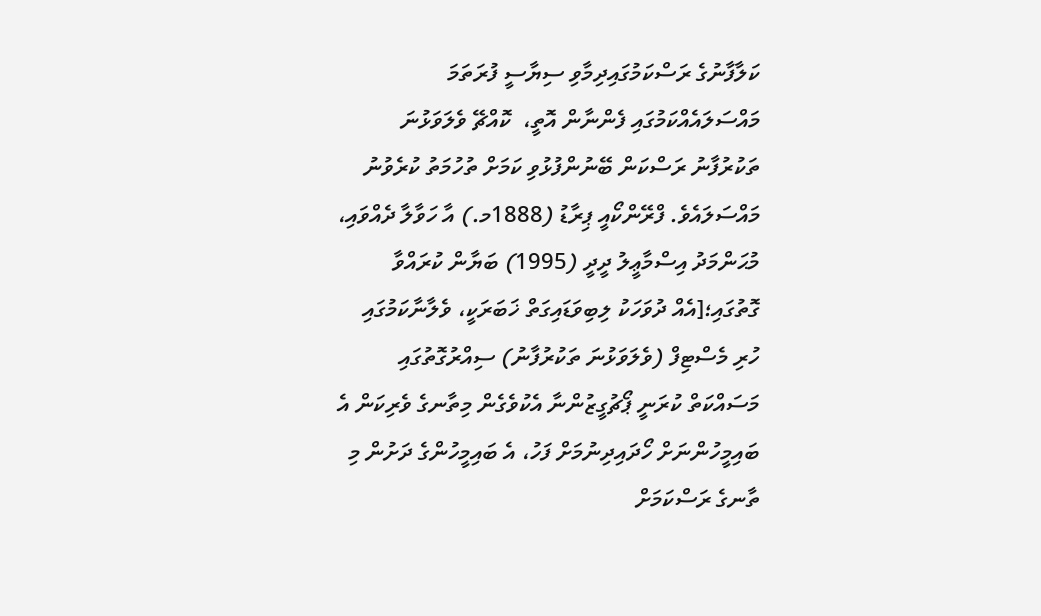ކަލާފާނުގެ ރަސްކަމުގައިދިމާވި ސިޔާސީ ފުރަތަމަ މައްސަލައެއްކަމުގައި ފެންނާން އޮތީ،  ކޮއްޗޭ ވެލަވަޅުނަ ތަކުރުފާނު ރަސްކަން ބޭނުންފުޅުވި ކަމަށް ތުހުމަތު ކުރެވުނު މައްސަލައެވެ. ފްރޭންކޯއީ ޕިރާޑު (1888މ.) އާ ހަވާލާ ދެއްވައި، މުޙަންމަދު އިސްމާޢީލު ދީދީ (1995) ބަޔާން ކުރައްވާ ގޮތުގައި؛[އެއް ދުވަހަކު ލިބިވަޑައިގަތް ޚަބަރަކީ، ވެލާނާކަމުގައި ހުރި މެސްޓިފް (ވެލަވަޅުނަ ތަކުރުފާނު) ސިއްރުގޮތުގައި މަސައްކަތް ކުރަނީ ޕޯޗުގީޒުންނާ އެކުވެގެން މިތާނގެ ވެރިކަން އެ ބައިމީހުންނަށް ހޯދައިދިނުމަށް ފަހު، އެ ބައިމީހުންގެ ދަށުން މި ތާނގެ ރަސްކަމަށް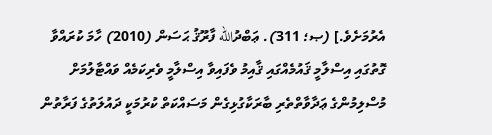އެރުމަށެވެ.] (ޞ؛ 311). ޢަބްދުالله ފާރޫޤު ޙަސަން (2010) ހާމަ ކުރައްވާ ގޮތުގައި އިސްލާމީ ޤައުމެއްގައި ޤާއިމު ވެފައިވާ އިސްލާމީ ވެރިކަމެއް ވައްޓާލުމަށް މުސްލިމުންގެ ޢަދާވާތްތެރި ބާރަކާގުޅިގެން މަސައްކަތް ކުރުމަކީ ދައުލަތުގެ ފަރާތުން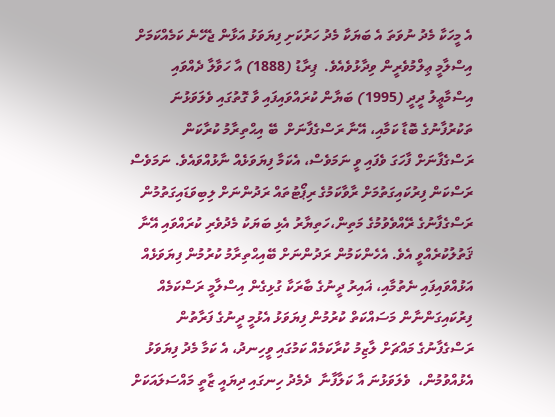އެ މީހަކާ މެދު ނުވަތަ އެ ބަޔަކާ މެދު ހަރުކަށި ފިޔަވަޅު އަޅާން ޖެހޭނެ ކަމެއްކަމަށް އިސްލާމީ ޢިލްމުވެރީން ވިދާޅުވެއެވެ.  ޕިރާޑު (1888) އާ ހަވާލާ ދެއްވައި އިސްމާޢީލު ދީދީ (1995) ބަޔާން ކުރައްވައިފައި ވާ ގޮތުގައި ވެލަވަޅުނަ ތަކުރުފާނުގެ ބޮޑާ ކަމާއި، އޭނާ ރަސްގެފާނަށް  ބޭ އިޙްތިރާމު ކުރާކަން ރަސްގެފާނަށް ފާހަގަ ވެފައި ވީ ނަމަވެސް، އެކަމާ ފިޔަވަޅެއް ނާޅުއްވައެވެ. ނަމަވެސް ރަސްކަން ފިރުކައިގަތުމަށް ރާވާކަމުގެ ރިޕޯޓުތައް ރަދުންނަށް ލިބިވަޑައިގަތުމުން ރަސްގެފާނުގެ ރޭއްވެވުމުގެ މަތިން،ހަތިޔާރު އެޅި ބަޔަކު މެދުވެރި ކުރައްވައި އޭނާ ޤަތުލުކުރެއްވީ އެވެ. އެހެންކަމުން ރަދުންނަށް ބޭއިޙްތިރާމު ކުރުމުން ފިޔަވަޅެއް އަޅުއްވައިފައި ނެތުމާއި، ޣައިރު ދީނުގެ ބާރަކާ ގުޅިގެން އިސްލާމީ ރަސްކަމެއް ފިރުކައިގަންނާން މަސައްކަތް ކުރުމުން ފިޔަވަޅު އެޅުމީ ދީނުގެ ފަރާތުން ރަސްގެފާނުގެ މައްޗަށް ލާޒިމު ކުރާކަމެއް ކަމުގައި ވީހިނދު، އެ ކަމާ މެދު ފިޔަވަޅު އެޅުއްވުމުން،  ވެލަވަޅުނަ އާ ކަލާފާނާ  ދެމެދު ހިނގައި ދިޔައީ ޒާތީ މައްސަލައަކަށް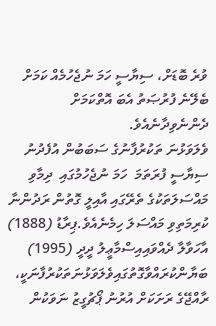ވުރެ ބޮޑަށް، ސިޔާސީ ހަމަ ނުޖެހުމެއް ކަމަށް ބެލޭނެ ފުރުޞަތު އެބަ އޮތްކަމަށް ދެންނެވިދާނެއެވެ.
ވެލަވަޅުނަ ތަކުރުފާނުގެ ސަބަބުން އުފެދުނު ސިޔާސީ ފުރަތަމަ  ހަމަ ނުޖެހުމުގައި  ދިމާވި މައްސަލަތަކުގެ ތެރޭގައި އާއިލީ ގޮތުން ރަދުންނާ ކުރިމަތިވި މައްސަލަ ހިމެނެއެވެ.ޕިރާޑު (1888) އާހަވާލާ ދެއްވައިއިސްމާޢީލު ދީދީ (1995) ބަޔާންކުރައްވާގޮތުގައިވެލަވަޅުނަތަކުރުފާނަކީ، ރާއްޖޭގެ ރަށަކަށް އުރުނު ޕޯޗުގީޒު ނަވަކުން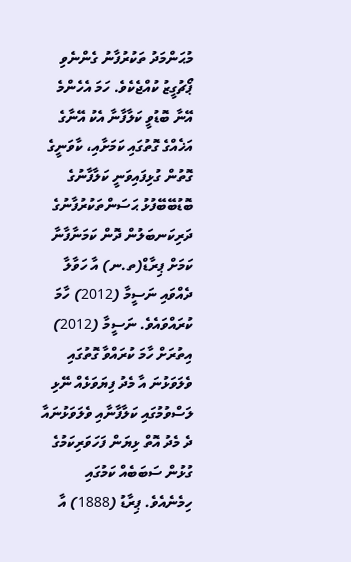މުޙަންމަދު ތަކުރުފާނު ގެންނެވި ޕޯޗުގީޒު ކުއްޖެކެވެ. ހަމަ އެހެންމެ އޭނާ ބޮޑުވީ ކަލާފާނާ އެކު އޭނާގެ އަޚެއްގެ ގޮތުގައި ކަމަށާއި، ކާވަނީގެ ގޮތުން ގުޅިފައިވަނީ ކަލާފާނުގެ ބޮޑުބޭބޭފުޅު ޙަސަންތަކުރުފާނުގެ ދަރިކަނބަލުން ދޮން ކަމަނާފާނާ ކަމަށް ޕިރާޑް(ތ.ނ) އާ ހަވާލާ ދެއްވައި ނަސީމާ (2012) ހާމަ ކުރައްވައެވެ. ނަސީމާ (2012)  އިތުރަށް ހާމަ ކުރައްވާ ގޮތުގައި ވެލަވަޅުނަ އާ މެދު ފިޔަވަޅެއް ނޭޅި ލަސްވުމުގައި ކަލާފާނާއި ވެލަވަޅުނައާ ދެ މެދު އޮތް ޅިޔަން ފަހަވަރިކަމުގެ ގުޅުން ސަބަބެއް ކަމުގައި ހިމެނެއެވެ. ޕިރާޑު (1888) އާ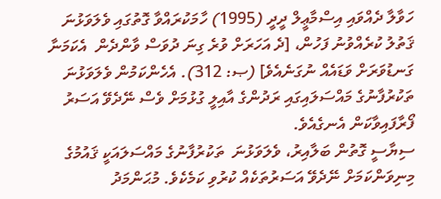ހަވާލާ ދެއްވައި އިސްމާޢީލް ދީދީ (1995) ހާމަކުރައްވާ ގޮތުގައި ވެލަވަޅުނަ ޤަތުލު ކުރެއްވުނު ފަހުން، [ދެ އަހަރަށް ވުރެ ގިނަ ދުވަސް ވާންދެން  އެކަމަނާ ގަނޑުވަރަށް ވަޑައެއް ނުގަނެއެވެ] (ޞ: 312). އެހެންކަމުން ވެލަވަޅުނަ ތަކުރުފާނުގެ މައްސަލައިގައި ރަދުންގެ އާއިލީ ގުޅުމަށް ވެސް ނޭދެވޭ އަސަރު  ފޯރާފައިވާކަން އެނގެއެވެ.
ސިޔާސީ ގޮތުން ބަލާއިރު، ވެލަވަޅުނަ  ތަކުރުފާނުގެ މައްސަލައަކީ ޤައުމުގެ މިނިވަންކަމަށް ނޭދެވޭ އަސަރުތަކެއް ކުރުވި ކަމެކެވެ. މުޙަންމަދު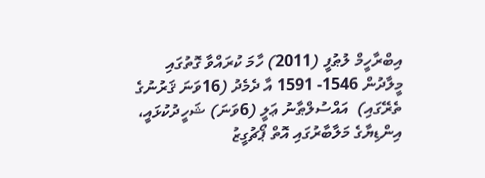އިބްރާހީމް ލުޠުފީ (2011) ހާމަ ކުރައްވާ ގޮތުގައި މީލާދުން 1546- 1591 އާ ދެމެދު (16ވަނަ ޤަރުނުގެ ތެރޭގައި)  އައްސުލްޠާނު ޢަލީ (6ވަނަ) ޝަހީދުކުޅައީ، އިންޑިޔާގެ މަލާބާރުގައި އޮތް ޕޯޗުގީޒު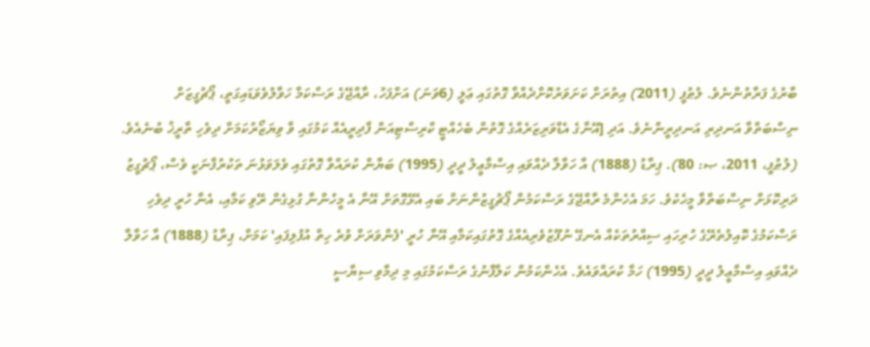ބާރުގެ ފަރާތުންނެވެ. ލުޠުފީ (2011) އިތުރަށް ކަށަވަރުކޮށްދެއްވާ ގޮތުގައި ޢަލީ (6ވަނަ) އަށްފަހު، ރާއްޖޭގެ ރަސްކަމާ ހަވާލުވެވަޑައިގަތީ، ޕޯޗުގީޒަށް ނިސްބަތްވާ އަނދިރި އަނދިރީންނެވެ. އަދި [އޭނާގެ އެޑްވަރިޒަރެއްގެ ގޮތުން ބެހެއްޓީ ކްރިސްޓިއަން ފާދިރީއެއް ކަމުގައި ވާ ވިޔަޒޯރުކަމަށް ދިވެހި ތާރީޚު ބުނެއެވެ. (ލުޠުފީ، 2011، ޞ: 80). ޕިރާޑު (1888) އާ ހަވާލާ ދެއްވައި އިސްމާޢީލު ދީދީ (1995) ބަޔާން ކުރައްވާ ގޮތުގައި ވެލަވަޅުނަ ތަކުރުފާނަކީ ވެސް، ޕޯޗުގީޒު ދަރިކޮޅަށް ނިސްބަތްވާ މީހެކެވެ. ހަމަ އެހެންމެ ރާއްޖޭގެ ރަސްކަމުން ޕޯޗުގީޒުންނަށް ބައި އެޅޭގޮތަށް އޭނާ އެ މީހުންނާ ގުޅިގެން ރޭވި ކަމާއި، އެނާ ހުރީ ދިވެހި ރަސްކަމުގެ ކޮއިލުތެރޭގެ ހުރިހައި ސިއްރުތަކެއް އެނގޭ ނުފޫޒުވެރިއެއްގެ ގޮތުގައިކަމާއި އޭނާ ހުރީ 'ފެންވަރަށް ވުރެ ހިތް އުފުލިފައި' ކަމަށް، ޕިރާޑު (1888) އާ ހަވާލާ ދެއްވައި އިސްމާޢީލު ދީދީ (1995) ހަމާ ކުރައްވައެވެ. އެހެންކަމުން ކަލާފާނުގެ ރަސްކަމުގައި މި ދިމާވި ސިޔާސީ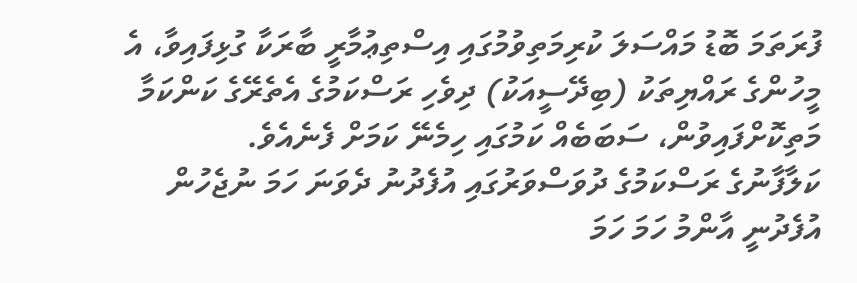ފުރަތަމަ ބޮޑު މައްސަލަ ކުރިމަތިވުމުގައި އިސްތިޢުމާރީ ބާރަކާ ގުޅިފައިވާ، އެ މީހުންގެ ރައްޔިތަކު (ބިދޭސީއަކު) ދިވެހި ރަސްކަމުގެ އެތެރޭގެ ކަންކަމާ މަތިކޮށްފައިވުން، ސަބަބެއް ކަމުގައި ހިމެނޭ ކަމަށް ފެނެއެވެ.
ކަލާފާނުގެ ރަސްކަމުގެ ދުވަސްވަރުގައި އުފެދުނު ދެވަނަ ހަމަ ނުޖެހުން އުފެދުނީ އާންމު ހަމަ ހަމަ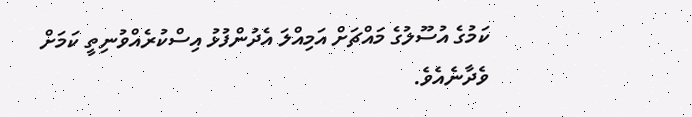ކަމުގެ އުސޫލުގެ މައްޗަށް އަމިއްލަ އެދުންފުޅު އިސްކުރެއްވުނިތީ ކަމަށް ވެދާނެއެވެ.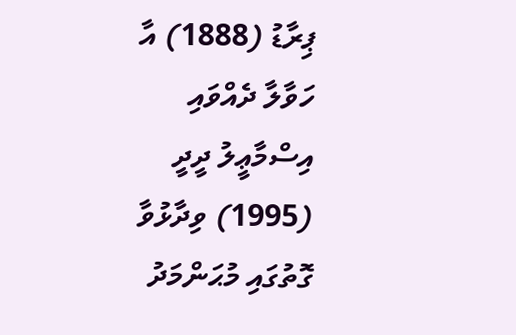ޕިރާޑު (1888) އާ ހަވާލާ ދެއްވައި އިސްމާޢީލު ދީދީ (1995) ވިދާޅުވާ ގޮތުގައި މުޙަންމަދު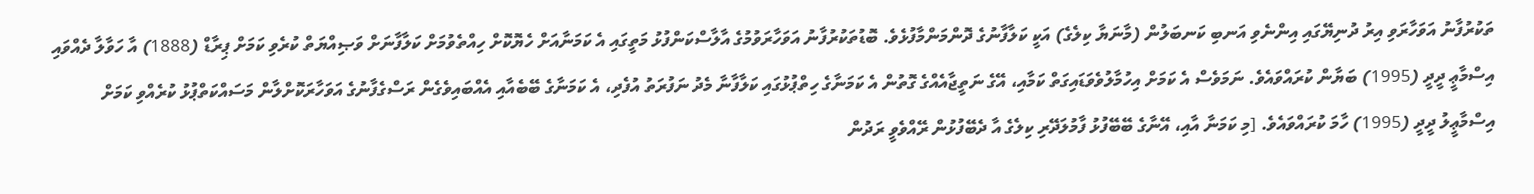ތަކުރުފާނު އަވަހާރަވި އިރު ދުނިޔޭގައި އިންނެވި އަނބި ކަނބަލުން (މާނަޔާ ކިލެގެ) އަކީ ކަލާފާނުގެ ދޮންމަންމާފުޅެވެ. ބޮޑުތަކުރުފާނު އަވަހާރަވުމުގެ އާލާސްކަންފުޅު މަތީގައި އެ ކަމަނާއަށް ހެޔޮކޮށް ހިއްތެވުމަށް ކަލާފާނަށް ވަޞިއްޔަތް ކުރެވި ކަމަށް ޕިރާޑް (1888) އާ ހަވާލާ ދެއްވައި އިސްމާޢީ ދީދީ (1995) ބަޔާން ކުރައްވައެވެ. ނަމަވެސް އެ ކަމަށް އިހުމާލުވެވަޑައިގަތް ކަމާއި، އޭގެ ނަތީޖާއެއްގެ ގޮތުން އެ ކަމަނާގެ ހިތްޕުޅުގައި ކަލާފާނާ މެދު ނަފުރަތު އުފެދި، އެ ކަމަނާގެ ބޭބެއާއި އެއްބައިވެގެން ރަސްގެފާނުގެ އަވަހާރަކޮށްލާން މަސައްކަތްޕުޅު ކުރެއްވި ކަމަށް އިސްމާޢީލު ދީދީ (1995) ހާމަ ކުރައްވައެވެ. [މި ކަމަނާ އާއި، އޭނާގެ ބޭބޭފުޅު ފާމުލަދޭރި ކިލެގެ އާ ދެބޭފުޅުން ރޭއްވެވީ ރަދުން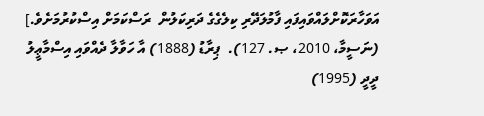އަވަހާރަކޮށްލައްވައިފައި ފާމުލަދޭރި ކިލެގެގެ ދަރިކަލުން  ރަސްކަމަށް އިސްކުރުމަށެވެ.] (ނަސީމާ، 2010، ޞ. 127).  ޕިރާޑު (1888) އާ ހަވާލާ ދެއްވައި އިސްމާޢީލު ދީދީ (1995)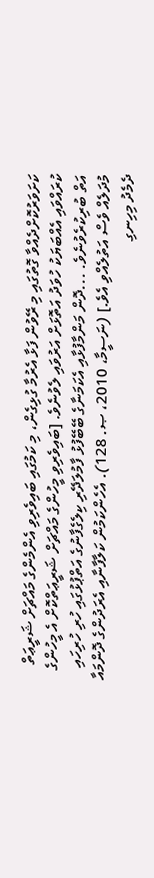ކަށަވަރުކޮށްދެއްވާ ގޮތުގައި މި ރޭވުން ފަޅާ އެރުމާ ގުޅިގެން، މި ކަމުގައި ބައިވެރިވި އެންމެންގެ މައްޗަށް ޝަރީޢަތް ކުރައްވައި އެއްބަޔަކު ހުވަދު އަތޮޅަށް އަރުވައި ލެވުނެވެ. [ބައިވެރިވި މީހުންގެ މައްޗަށް ޝަރީޢަތްކޮށް އެ މީހުންގެ އަތް ބުރިކުރެވުނެވެ. ...ދޮން މަންމާފުޅާއި އެކަމަނާގެ ބޭބޭފުޅު ފާމުލަދޭރި ކިލެގެފާނުގެ އަތްޕުޅުގައި ހުރި ހުރިހައި މުދަލެއް ވެސް އަތުލެއްވި އެވެ.] (ނަސީމާ، 2010، ޞ. 128). އެހެންކަމުން ކަލާފާނާއި އެރަދުންގެ ދޮންމައާ ދެމެދު މިހިނގި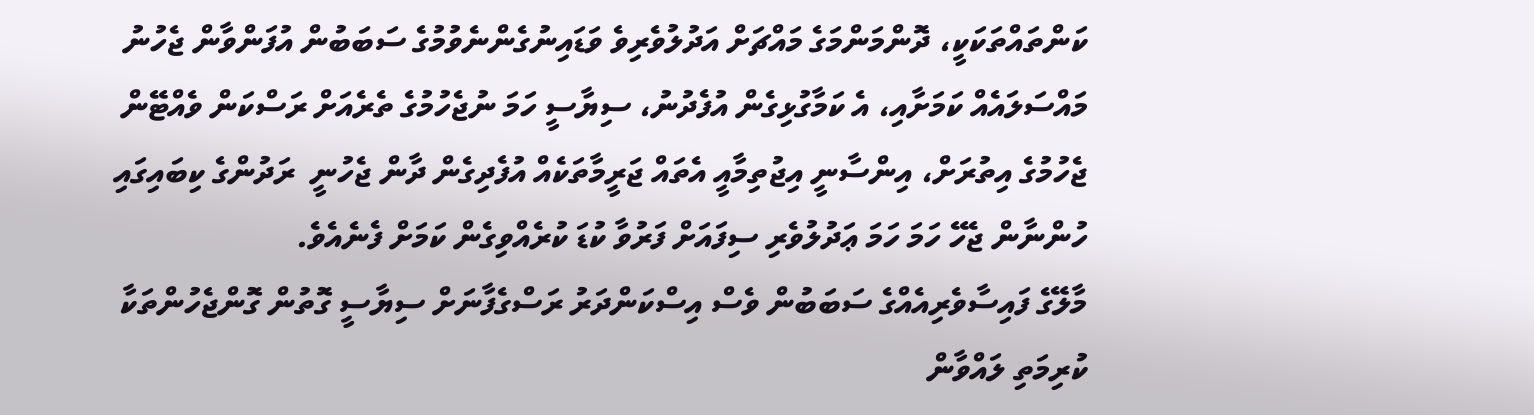ކަންތައްތަކަކީ، ދޮންމަންމަގެ މައްޗަށް އަދުލުވެރިވެ ވަޑައިނުގެންނެވުމުގެ ސަބަބުން އުފަންވާން ޖެހުނު މައްސަލައެއް ކަމަށާއި، އެ ކަމާގުޅިގެން އުފެދުނު، ސިޔާސީ ހަމަ ނުޖެހުމުގެ ތެރެއަށް ރަސްކަން ވެއްޓޭން ޖެހުމުގެ އިތުރަށް، އިންސާނީ އިޖުތިމާއީ އެތައް ޖަރީމާތަކެއް އުފެދިގެން ދާން ޖެހުނީ  ރަދުންގެ ކިބައިގައި ހުންނާން ޖެހޭ ހަމަ ހަމަ ޢަދުލުވެރި ސިފައަށް ފަރުވާ ކުޑަ ކުރެއްވިގެން ކަމަށް ފެނެއެވެ.
މާލޭގެ ފައިސާވެރިއެއްގެ ސަބަބުން ވެސް އިސްކަންދަރު ރަސްގެފާނަށް ސިޔާސީ ގޮތުން ގޮންޖެހުންތަކާ ކުރިމަތި ލައްވާން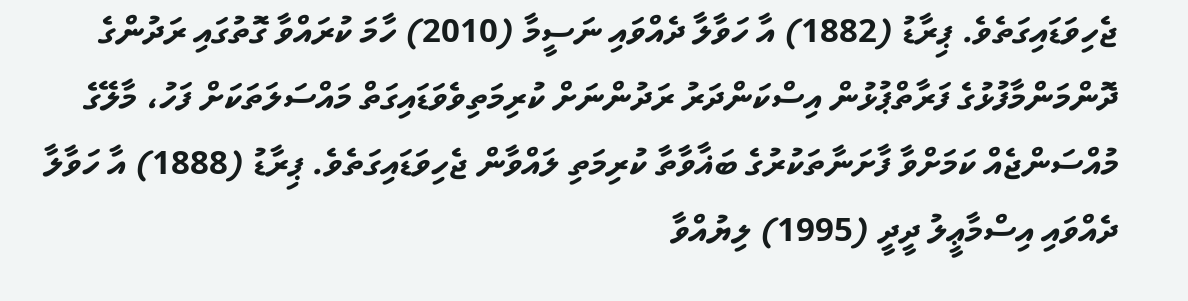ޖެހިވަޑައިގަތެވެ. ޕިރާޑު (1882) އާ ހަވާލާ ދެއްވައި ނަސީމާ (2010) ހާމަ ކުރައްވާ ގޮތުގައި ރަދުންގެ ދޮންމަންމާފުޅުގެ ފަރާތްޕުޅުން އިސްކަންދަރު ރަދުންނަށް ކުރިމަތިވެވަޑައިގަތް މައްސަލަތަކަށް ފަހު، މާލޭގެ މުއްސަންޖެއް ކަމަށްވާ ފާށަނާތަކުރުގެ ބަޣާވާތާ ކުރިމަތި ލައްވާން ޖެހިވަޑައިގަތެވެ. ޕިރާޑު (1888) އާ ހަވާލާ ދެއްވައި އިސްމާޢީލު ދީދީ (1995) ލިޔުއްވާ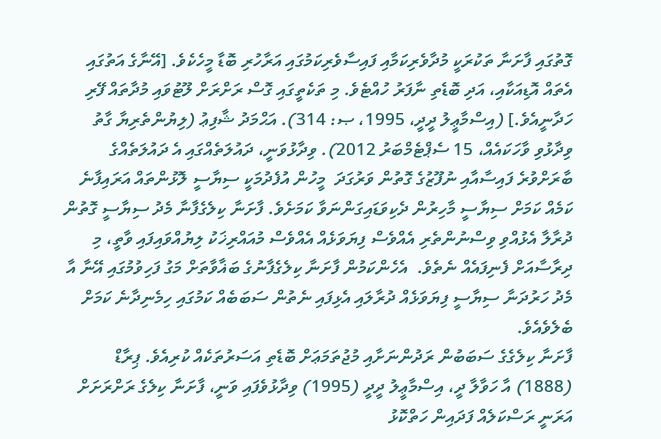ގޮތުގައި ފާށަނާ ތަކުރަކީ މުދާވެރިކަމާއި ފައިސާވެރިކަމުގައި އަރާހުރި ބޮޑާ މީހެކެވެ. [އޭނާގެ އަތުގައި އެތައް އޮޑިއަކާއި، އަދި ބޮޑެތި ނާފަރު ހުއްޓެވެ. މި ތަކެތީގައި ގޮސް ރަށްރަށް ލޫޓުވައި މުދާތައް ފޭރި ހަދާނީއެވެ.] (އިސްމާޢީލު ދީދީ، 1995، ޞ: 314). އަޙްމަދު ޝާފިޢު (ލިޔުންތެރިޔާ ގާތު ވިދާޅުވި ވާހަކައެއް، 15 ސެޕްޓެމްބަރު 2012). ވިދާޅުވަނީ، ދައުލަތެއްގައި އެ ދައުލަތެއްގެ ބާރަށްވުރެ ފައިސާއާއި ނުފޫޒުގެ ގޮތުން ވަރުގަދަ  މީހުން އުފެދުމަކީ ސިޔާސީ ލޮޅުންތައް އަރައިފާނެ ކަމެއް ކަމަށް ސިޔާސީ މާހިރުން ދެކިވަޑައިގަންނަވާ ކަމަށެވެ. ފާށަނާ ކިލެގެފާނާ މެދު ސިޔާސީ ގޮތުން ދުރާލާ އެޅުއްވި ވިސްނުންތެރި އެއްވެސް ފިޔަވަޅެއް އެއްވެސް މުއައްރިޚަކު ލިޔުއްވައިފައި ވާތީ، މި ދިރާސާއަށް ފެނިފައެއް ނެތެވެ.  އެހެންކަމުން ފާށަނާ ކިލެގެފާނުގެ ބަޣާވާތަށް މަގު ފަހިވުމުގައި އޭނާ އާ މެދު ހަރުދަނާ ސިޔާސީ ފިޔަވަޅެއް ދުރާލައި އެޅިފައި ނެތުން ސަބަބެއް ކަމުގައި ހިމެނިދާނެ ކަމަށް ބެލެވެއެވެ.
ފާށަނާ ކިލެގެގެ ސަބަބުން ރަދުންނަށާއި މުޖުތަމަޢަށް ބޮޑެތި އަސަރުތަކެއް ކުރިއެވެ. ޕިރާޑް (1888) އާ ހަވާލާ ދީ، އިސްމާޢީލު ދީދީ (1995) ވިދާޅުވެފައި ވަނީ، ފާށަނާ ކިލެގެ ރަށްރަށަށް އަރަނީ ރަސްކަލެއް ފަދައިން ހަތްކޮޅު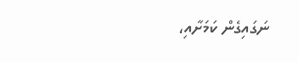ނަގައިގެން ކަމަށާއި،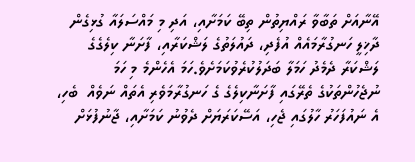އޭނާއަށް ތަބާވާ ރައްޔިތުން ތިބޭ ކަމަށާއި، އަދި މި މައްސަލައާ ގުޅިގެން ދާޚިލީ ހަނގުރާމައެއް އުފެދި، ދައުލަތުގެ ލަޝްކަރާއި، ފާށަނާ ކިލެގެގެ ލަޝްކަރާ ދެމެދު ހަމަލާ ބަދަލުކުރެވުކަމަށެވެ.ހަމަ އެހެންމެ މި ހަމަ ނުޖެހުންތަކުގެ ތެރޭގައި ފާށަނާކިލެގެ ގެ ހަނގުރާމަވެރި އެތައް ނަވެއް  ބެހި، އެ ނައުފަހަރު ހާލުގައި ޖެހި، އަސޭކަރަޔަށް ދެވުނު ކަމަށާއި، ޖާނުފުޅަށް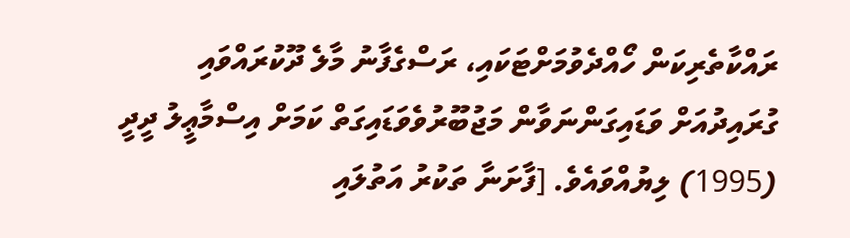ރައްކާތެރިކަން ހޯއްދެވުމަށްޓަކައި، ރަސްގެފާނު މާލެ ދޫކުރައްވައި ގުރައިދުއަށް ވަޑައިގަންނަވާން މަޖުބޫރުވެވަޑައިގަތް ކަމަށް އިސްމާޢީލު ދީދީ (1995) ލިޔުއްވައެވެ. [ފާށަނާ ތަކުރު އަތުލައި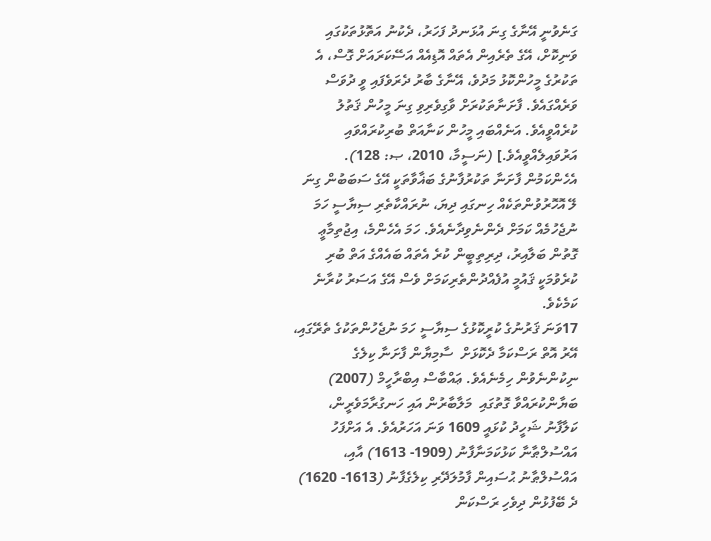ގަނެވުނީ އޭނާގެ ގިނަ އުޅަނދު ފަހަރު، ދެކުނު އަތޮޅުތަކުގައި ވަނިކޮށް، އޭގެ ތެރެއިން އެތައް އޮޑިއެއް އަސޭކަރައަށް ގޮސް، އެ ތަކުރުގެ މީހުންކޮޅު މަދުވެ، އޭނާގެ ބާރު ދެރަވެފައި ވީ ދުވަސް ވަރެއްގައެވެ. ފާށަނާތަކުރަށް ވާގިވެރިވި ގިނަ މީހުން ޤަތުލު ކުރެއްވީއެވެ. އަނެއްބައި މީހުން ކަނާއަތް ބުރިކުރައްވައި އަރުވައިލެއްވީއެވެ.] (ނަސީމާ، 2010، ޞ: 128). އެހެންކަމުން ފާށަނާ ތަކުރުފާނުގެ ބަޣާވާތަކީ އޭގެ ސަބަބުން ގިނަ ލޭ އޮހޮރުވުންތަކެއް ހިނގައި ދިޔަ، ނުރައްކާތެރި ސިޔާސީ ހަމަ ނުޖެހުމެއް ކަމަށް ދެންނެވިދާނެއެވެ. ހަމަ އެހެންމެ، އިޖުތިމާޢީ ގޮތުން ބަލާއިރު، ދިރިތިބީން ކުރެ އެތައް ބައެއްގެ އަތް ބުރި ކުރެވުމަކީ ޤައުމީ އުފެއްދުންތެރިކަމަށް ވެސް އޭގެ އަސަރު ކުރާނެ ކަމެކެވެ.
17ވަނަ ޤަރުނުގެ ކުރީކޮޅުގެ ސިޔާސީ ހަމަ ނުޖެހުންތަކުގެ ތެރޭގައި، އޭރު އޮތް ރަސްކަމާ ދެކޮޅަށް  ސާމިޔާން ފާށަނާ ކިލެގެ ނިކުންނެވުން ހިމެނެއެވެ. ޢައްބާސް އިބްރާހީމް (2007) ބަޔާންކުރައްވާ ގޮތުގައި  މަލާބާރުން އައި ހަނގުރާމަވެރީން، ކަލާފާނު ޝަހީދު ކުޅައީ 1609 ވަނަ އަހަރުއެވެ. އެ އަށްފަހު އައްސުލްޠާނާ ކަޅުކަމަނާފާނު (1909- 1613) އާއި، އައްސުލްޠާނު ޙުސައިން ފާމުލަދޭރި ކިލެގެފާނު (1613- 1620) ދެ ބޭފުޅުން ދިވެހި ރަސްކަން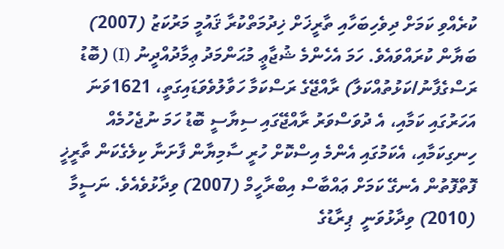ކުރެއްވި ކަމަށް ދިވެހިބަހާއި ތާރީޚަށް ޚިދުމަތްކުރާ ޤައުމީ މަރުކަޒު (2007) ބަޔާން ކުރައްވައެވެ. ހަމަ އެހެންމެ ޝުޖާޢީ މުޙަންމަދު ޢިމާދުއްދީނު (I) (ބޮޑު ރަސްގެފާނު/ކަޅުތުއްކަލާ) ރާއްޖޭގެ ރަސްކަމާ ހަވާލުވެވަޑައިގަތީ، 1621ވަނަ އަހަރުގައި ކަމާއި، އެ ދުވަސްވަރު ރާއްޖޭގައި ސިޔާސީ ބޮޑު ހަމަ ނުޖެހުމެއް ހިނގިކަމާއި، އެކަމުގައި އެންމެ އިސްކޮށް ހުރީ ސާމިޔާން ފާށަނާ ކިލެގެކަން ތާރީޚީ ފޮތްފޮތުން އެނގޭ ކަމަށް ޢައްބާސް އިބްރާހީމް (2007) ވިދާޅުވެއެވެ. ނަސީމާ (2010) ވިދާޅުވަނީ  ޕިރާޑުގެ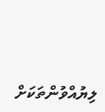ލިޔުއްވުންތަކަށް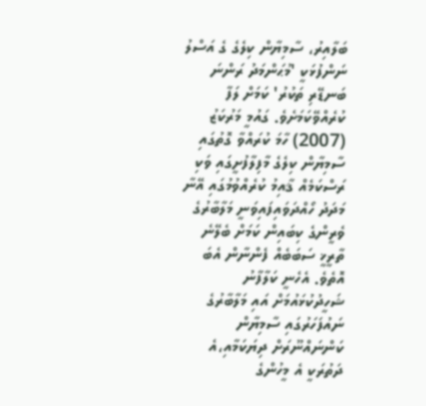ބަލާއިރު، ސާމިޔާން ކިލެގެ ގެ އަސްލު ނަންފުޅަކީ 'މުޙަންމަދު ރަންނަ ބަނޑޭރި ތަކުރު' ކަމަށް ލަފާ ކުރެއްވޭކަމަށެވެ. ގައުމީ މަރުކަޒު (2007) ހާމަ ކުރައްވާ ގޮތުގައި ސާމިޔާން ކިލެގެ މާފިލާފުށީގައި ވަކި ރަސްކަމެއް ޤާއިމު ކުރެއްވުމުގައި އޭނާ މަދަދު ހޯއްދަވައިފައިވަނީ މަލާބާރުގެ ވެރީންގެ ކިބައިން ކަމަށް ބެލޭނެ ތާރީޚީ ސަބަބެއް ފެންނާން އެބަ އޮތެވެ. އެހެނީ ކަލާފާނު ޝަހީދުކުޅައުމަށް އައި މަލާބާރުގެ ނައުފަހަރުގައި ސާމިޔާން ކަންނައްނޫރަށް ދިޔަކަމާއި،އެ ދަތުރަކީ އެ މީހުންގެ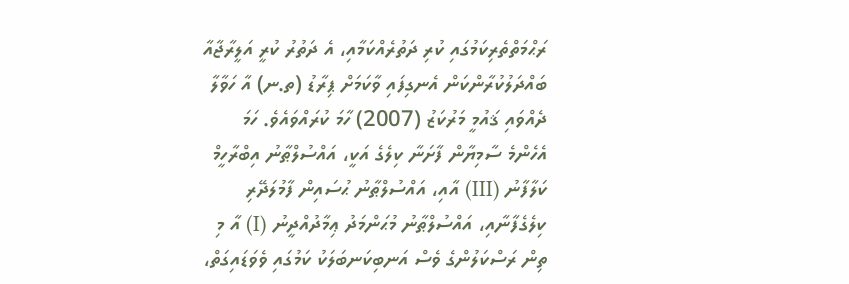ރަޙްމަތްތެރިކަމުގައި ކުރި ދަތުރެއްކަމާއި، އެ ދަތުރު ކުރީ އަލީރާޖާއާ ބައްދަލުކުރާންކަން އެނގިފައި ވާކަމަށް ޕިރާޑު (ތ.ނ) އާ ހަވާލާ ދެއްވައި ޤައުމީ މަރުކަޒު (2007) ހާމަ ކުރައްވައެވެ. ހަމަ އެހެންމެ ސާމިޔާން ފާށަނާ ކިލެގެ އަކީ، އައްސުލްޠާނު އިބްރާހީމް ކަލާފާނު (III) އާއި، އައްސުލްޠާނު ޙުސައިން ފާމުލަދޭރި ކިލެގެފާނާއި، އައްސުލްޠާނު މުޙަންމަދު ޢިމާދުއްދީނު (I) އާ މި ތިން ރަސްކަލުންގެ ވެސް އަނބިކަނބަލަކު ކަމުގައި ވެވަޑައިގަތް،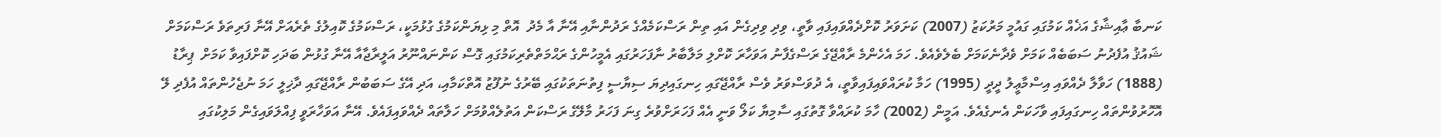ކަނބާ ޢާއިޝާގެ އަޚެއް ކަމުގައި ގައުމީ މަރުކަޒު (2007) ކަށަވަރު ކޮށްދެއްވައިފައި ވާތީ، ވިދި ވިދިގެން އައި ތިން ރަސްކަމެއްގެ ރަދުންނާއި އޭނާ އާ މެދު  އޮތް މި ޅިޔަންކަމުގެ ގުޅުމަކީ، ރަސްކަމުގެ ކޮއިލުގެ ތެރެއަށް އޭނާ ފަރިތަވެ ރަސްކަމަށް ޝައުޤު އުފެދުނު ސަބަބެއް ކަމަށް ވެދާނެކަމަށް ބެލެވެއެވެ. ހަމަ އެހެންމެ ރާއްޖޭގެ ރަސްގެފާނު އަވަހާރަ ކޮށްލި މަލާބާރު ނާފަހަރުގައި އެމީހުންގެ ރަޙްމަތްތެރިކަމުގައި ގޮސް ކަންނައްނޫރު އަލީރާޖާއާ އޭނާ ގުޅުން ބަދަހި ކޮށްފައިވާ ކަމަށް  ޕިރާޑު (1888) ހަވާލާ ދެއްވައި އިސްމާޢީލު ދީދީ (1995) ހަމާ ކުރައްވައިފައިވާތީ، އެ ދުވަސްވަރު ވެސް ރާއްޖޭގައި ހިނގައިދިޔަ ސިޔާސީ ފިތުނަތަކުގައި ބޭރުގެ ނުފޫޒު އޮތްކަމާއި، އަދި އޭގެ ސަބަބުން ރާއްޖޭގައި ދާޚިލީ ހަމަ ނުޖެހުންތައް އުފެދި ލޭ އޮހޮރުވުންތައް ހިނގައިފައި ވާހަކަން އެނގެއެވެ. އަމީން (2002) ހާމަ ކުރައްވާ ގޮތުގައި ސާމިޔާ ކަލޯ ވަނީ އެއް ފަހަރަށްވުރެ ގިނަ ފަހަރު މާލޭގެ ރަސްކަން އަތުލެއްވުމަށް ހަލާތައް ދެއްވައިފައެވެ. އޭނާ އަވަހާރަވީ ފިއްލަވައިގެން މަލިކުގައި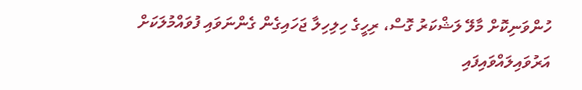ހުންވަނިކޮށް މާލޭ ލަޝްކަރު ގޮސް، ރިހީގެ ހިލިހިލާ ޖަހައިގެން ގެންނަވައި ފުވައްމުލަކަށް އަރުވައިލައްވައިފައި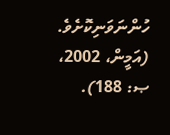ހުންނަވަނިކޮށެވެ. (އަމީން، 2002، ޞ: 188).